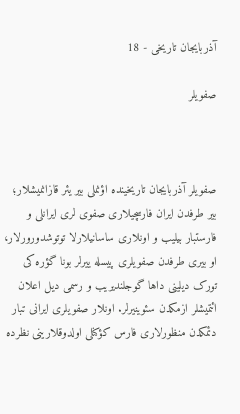آذربایجان تاریخی - 18

صفویلر



صفویلر آذربایجان تاریخینده اؤنملی بیر یئر قازانمیشلار؛ بیر طرفدن ایران فارسچیلاری صفوی لری ایرانلی و فارستبار بیلیب و اونلاری ساسانیلارلا توتوشدورورلار، او بیری طرفدن صفویلری پیسله ییرلر بونا گؤره کی تورک دیلینی داها گوجلندیریب و رسمی دیل اعلان ائتمیشلر ازمکدن سئوینیرلر. اونلار صفویلری ایرانی تبار دئمکدن منظورلاری فارس کؤکنلی اولدوقلارینی نظرده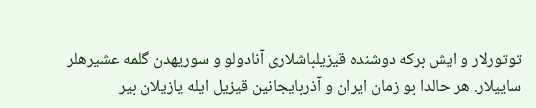توتورلار و ایش برکه دوشنده قیزیلباشلاری آنادولو و سوریهدن گلمه عشیرهلر ساییلار. هر حالدا بو زمان ایران و آذربایجانین قیزیل ایله یازیلان بیر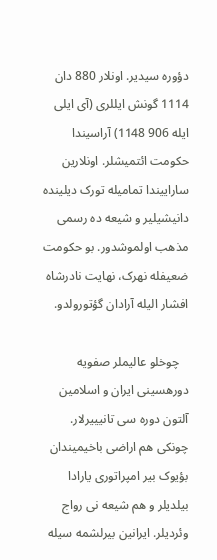دؤوره سیدیر. اونلار 880 دان 1114 گونش ایللری (آی ایلی ایله 906 1148) آراسیندا حکومت ائتمیشلر. اونلارین ساراییندا تمامیله تورک دیلینده دانیشیلیر و شیعه ده رسمی مذهب اولموشدور. بو حکومت ضعیفله نهرک، نهایت نادرشاه افشار الیله آرادان گؤتورولدو.

   چوخلو عالیملر صفویه دورهسینی ایران و اسلامین آلتون دوره سی تانیییرلار. چونکی هم اراضی باخیمیندان بؤیوک بیر امپراتوری یارادا بیلدیلر و هم شیعه نی رواج وئردیلر. ایرانین بیرلشمه سیله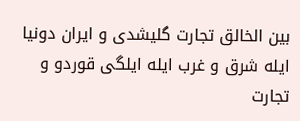بین الخالق تجارت گلیشدی و ایران دونیا ایله شرق و غرب ایله ایلگی قوردو و تجارت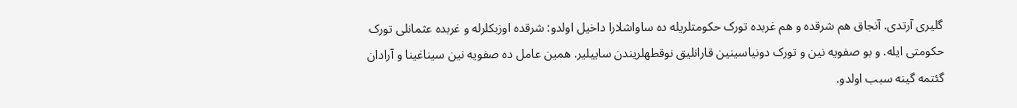گلیری آرتدی. آنجاق هم شرقده و هم غربده تورک حکومتلریله ده ساواشلارا داخیل اولدو: شرقده اوزبکلرله و غربده عثمانلی تورک حکومتی ایله. و بو صفویه نین و تورک دونیاسینین قارانلیق نوقطهلریندن ساییلیر. همین عامل ده صفویه نین سیناغینا و آرادان گئتمه گینه سبب اولدو.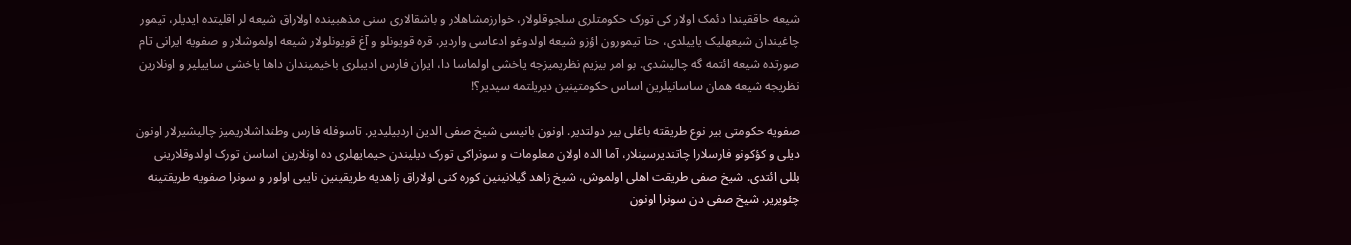شیعه حاققیندا دئمک اولار کی تورک حکومتلری سلجوقلولار، خوارزمشاهلار و باشقالاری سنی مذهبینده اولاراق شیعه لر اقلیتده ایدیلر، تیمور چاغیندان شیعهلیک یاییلدی، حتا تیمورون اؤزو شیعه اولدوغو ادعاسی واردیر. قره قویونلو و آغ قویونلولار شیعه اولموشلار و صفویه ایرانی تام صورتده شیعه ائتمه گه چالیشدی. بو امر بیزیم نظریمیزجه یاخشی اولماسا دا، ایران فارس ادیبلری باخیمیندان داها یاخشی ساییلیر و اونلارین نظریجه شیعه همان ساسانیلرین اساس حکومتینین دیریلتمه سیدیر؟!

صفویه حکومتی بیر نوع طریقته باغلی بیر دولتدیر. اونون بانیسی شیخ صفی الدین اردبیلیدیر. تاسوفله فارس وطنداشلاریمیز چالیشیرلار اونون دیلی و کؤکونو فارسلارا چاتندیرسینلار، آما الده اولان معلومات و سونراکی تورک دیلیندن حیمایهلری ده اونلارین اساسن تورک اولدوقلارینی بللی ائتدی. شیخ صفی طریقت اهلی اولموش، شیخ زاهد گیلانینین کوره کنی اولاراق زاهدیه طریقینین نایبی اولور و سونرا صفویه طریقتینه چئویریر. شیخ صفی دن سونرا اونون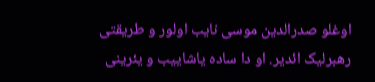اوغلو صدرالدین موسی نایب اولور و طریقتی رهبرلیک ائدیر. او دا ساده یاشاییب و یئرینی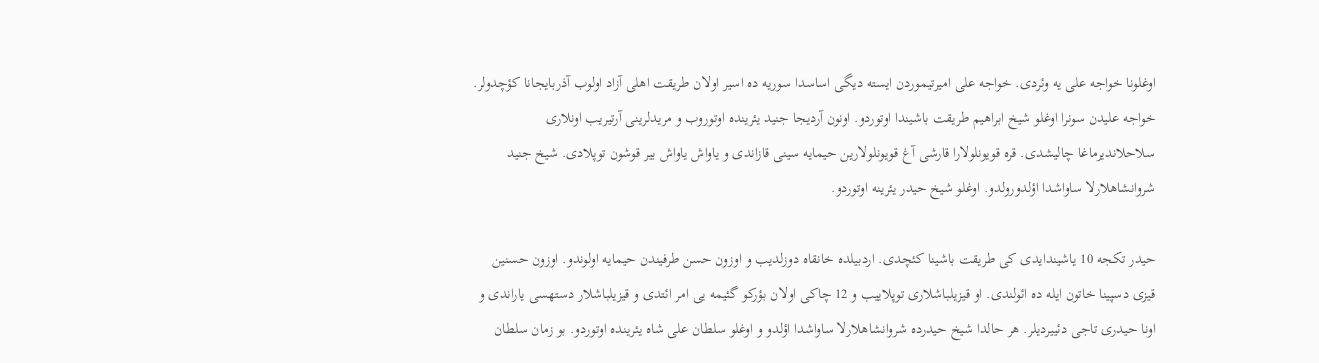اوغلونا خواجه علی یه وئردی. خواجه علی امیرتیموردن ایسته دیگی اساسدا سوریه ده اسیر اولان طریقت اهلی آزاد اولوب آذربایجانا کؤچدولر. خواجه علیدن سونرا اوغلو شیخ ابراهیم طریقت باشیندا اوتوردو. اونون آردیجا جنید یئرینده اوتوروب و مریدلرینی آرتیریب اونلاری سلاحلاندیرماغا چالیشدی. قره قویونلولارا قارشی آغ قویونلولارین حیمایه سینی قازاندی و یاواش یاواش بیر قوشون توپلادی. شیخ جنید شروانشاهلارلا ساواشدا اؤلدورولدو. اوغلو شیخ حیدر یئرینه اوتوردو.

حیدر تکجه 10 یاشیندایدی کی طریقت باشینا کئچدی. اردبیلده خانقاه دوزلدیب و اوزون حسن طرفیندن حیمایه اولوندو. اوزون حسنین قیزی دسپینا خاتون ایله ده ائولندی. او قیزیلباشلاری توپلاییب و 12 چاکی اولان بؤرکو گئیمه یی امر ائتدی و قیزیلباشلار دستهسی یاراندی و اونا حیدری تاجی دئییردیلر. هر حالدا شیخ حیدرده شروانشاهلارلا ساواشدا اؤلدو و اوغلو سلطان علی شاه یئرینده اوتوردو. بو زمان سلطان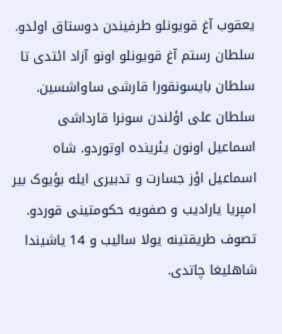یعقوب آغ قویونلو طرفیندن دوستاق اولدو. سلطان رستم آغ قویونلو اونو آزاد ائتدی تا سلطان بایسونقورا قارشی ساواشسین. سلطان علی اؤلندن سونرا قارداشی اسماعیل اونون یئرینده اوتوردو. شاه اسماعیل اؤز جسارت و تدبیری ایله بؤیوک بیر امپریا یارادیب و صفویه حکومتینی قوردو. تصوف طریقتینه یولا سالیب و 14 یاشیندا شاهلیغا چاتدی.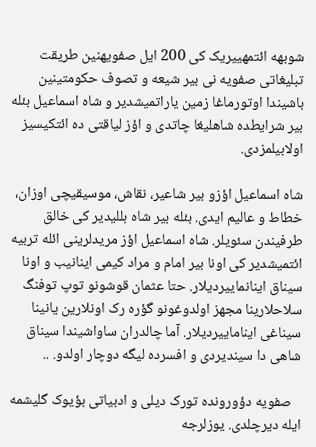شوبهه ائتمهییریک کی 200 ایل صفویهنین طریقت تبلیغاتی صفویه نی بیر شیعه و تصوف حکومتینین باشیندا اوتورماغا زمین یاراتمیشدیر و شاه اسماعیل بئله بیر شرایطده شاهلیغا چاتدی و اؤز لیاقتی ده ائتکیسیز اولابیلمزدی.

شاه اسماعیل اؤزو بیر شاعیر، نقاش، موسیقیچی اوزان، خطاط و عالیم ایدی. بئله بیر شاه بللیدیر کی خالق طرفیندن سئویلر. شاه اسماعیل اؤز مریدلرینی ائله تربیه ائتمیشدیر کی اونا بیر امام و مراد کیمی اینانیب و اونا سیناق اینانماییردیلار. حتا عثمان قوشونو توپ توفنگ سلاحلارینا مجهز اولدوغونو گؤره رک اونلارین یانینا سیناغی ایناماییردیلار. آما چالدران ساواشیندا سیناق شاهی دا سیندیردی و افسرده لیگه دوچار اولدو. ..

   صفویه دؤورونده تورک دیلی و ادبیاتی بؤیوک گلیشمه ایله دیرچلدی. یوزلرجه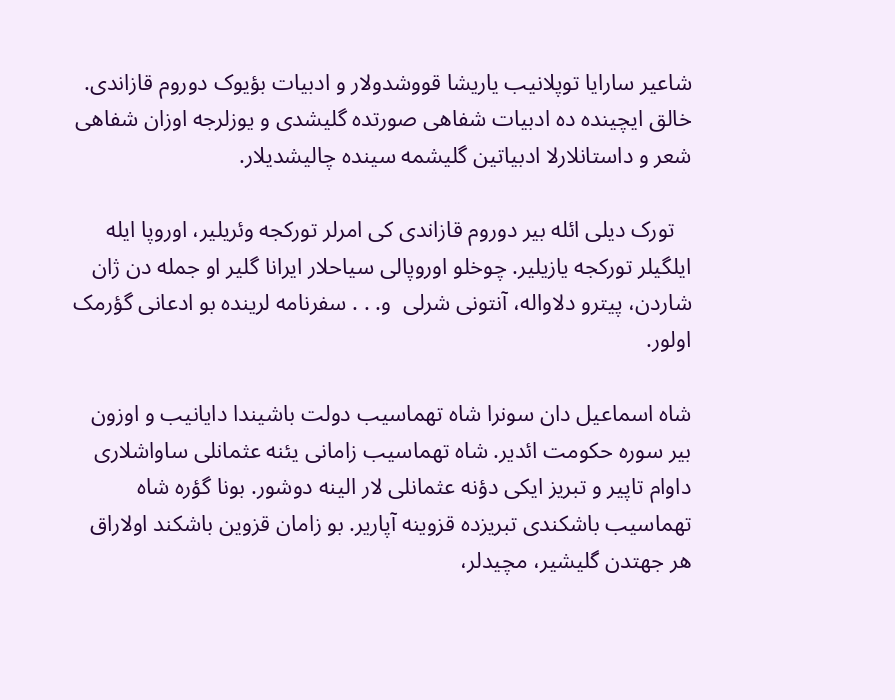شاعیر سارایا توپلانیب یاریشا قووشدولار و ادبیات بؤیوک دوروم قازاندی. خالق ایچینده ده ادبیات شفاهی صورتده گلیشدی و یوزلرجه اوزان شفاهی شعر و داستانلارلا ادبیاتین گلیشمه سینده چالیشدیلار.

   تورک دیلی ائله بیر دوروم قازاندی کی امرلر تورکجه وئریلیر، اوروپا ایله ایلگیلر تورکجه یازیلیر. چوخلو اوروپالی سیاحلار ایرانا گلیر او جمله دن ژان شاردن، پیترو دلاواله، آنتونی شرلی  و. . . سفرنامه لرینده بو ادعانی گؤرمک اولور.

شاه اسماعیل دان سونرا شاه تهماسیب دولت باشیندا دایانیب و اوزون بیر سوره حکومت ائدیر. شاه تهماسیب زامانی یئنه عثمانلی ساواشلاری داوام تاپیر و تبریز ایکی دؤنه عثمانلی لار الینه دوشور. بونا گؤره شاه تهماسیب باشکندی تبریزده قزوینه آپاریر. بو زامان قزوین باشکند اولاراق هر جهتدن گلیشیر، مچیدلر،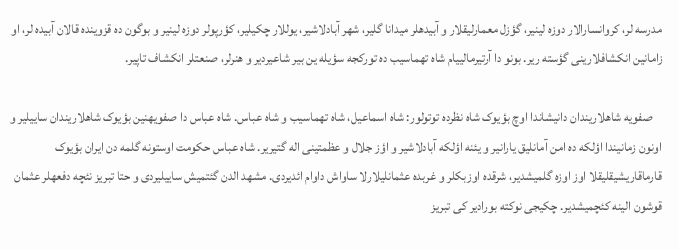مدرسه لر، کروانسارالار دوزه لینیر، گؤزل معمارلیقلار و آبیدهلر میدانا گلیر، شهر آبادلاشیر، یوللار چکیلیر، کؤرپولر دوزه لینیر و بوگون ده قزوینده قالان آبیده لر، او زامانین انکشافلارینی گؤسته ریر. بونو دا آرتیرمالییام شاه تهماسیب ده تورکجه سؤیله ین بیر شاعیردیر و هنرلر، صنعتلر انکشاف تاپیر.

    صفویه شاهلاریندان دانیشاندا اوچ بؤیوک شاه نظرده توتولور: شاه اسماعیل، شاه تهماسیب و شاه عباس. شاه عباس دا صفویهنین بؤیوک شاهلاریندان ساییلیر و اونون زمانیندا اؤلکه ده امن آمانلیق یارانیر و یئنه اؤلکه آبادلاشیر و اؤز جلال و عظمتینی اله گتیریر. شاه عباس حکومت اوستونه گلمه دن ایران بؤیوک قارماقاریشیقلیقلا اوز اوزه گلمیشدیر، شرقده اوزبکلر و غربده عثمانلیلارلا ساواش داوام ائدیردی. مشهد الدن گئتمیش ساییلیردی و حتا تبریز نئچه دفعهلر عثمان قوشون الینه کئچمیشدیر. چکیجی نوکته بورادیر کی تبریز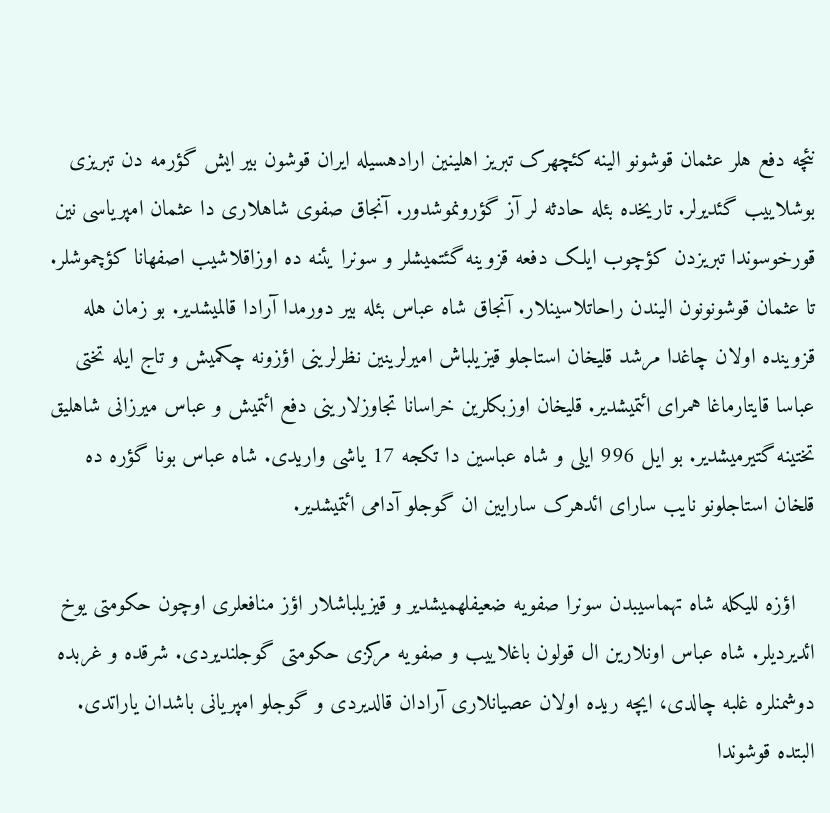نئچه دفع هلر عثمان قوشونو الینه کئچهرک تبریز اهلینین ارادهسیله ایران قوشون بیر ایش گؤرمه دن تبریزی بوشلاییب گئدیرلر. تاریخده بئله حادثه لر آز گؤرونموشدور. آنجاق صفوی شاهلاری دا عثمان امپریاسی نین قورخوسوندا تبریزدن کؤچوب ایلک دفعه قزوینه گئتمیشلر و سونرا یئنه ده اوزاقلاشیب اصفهانا کؤچموشلر. تا عثمان قوشونونون الیندن راحاتلاسینلار. آنجاق شاه عباس بئله بیر دورمدا آرادا قالمیشدیر. بو زمان هله قزوینده اولان چاغدا مرشد قلیخان استاجلو قیزیلباش امیرلرینین نظرلرینی اؤزونه چکمیش و تاج ایله تختی عباسا قایتارماغا همرای ائتمیشدیر. قلیخان اوزبکلرین خراسانا تجاوزلارینی دفع ائتمیش و عباس میرزانی شاهلیق تختینه گتیرمیشدیر. بو ایل 996 ایلی و شاه عباسین دا تکجه 17 یاشی واریدی. شاه عباس بونا گؤره ده قلخان استاجلونو نایب سارای ائدهرک سارایین ان گوجلو آدامی ائتمیشدیر.

   اؤزه للیکله شاه تهماسیبدن سونرا صفویه ضعیفلهمیشدیر و قیزیلباشلار اؤز منافعلری اوچون حکومتی یوخ ائدیردیلر. شاه عباس اونلارین ال قولون باغلاییب و صفویه مرکزی حکومتی گوجلندیردی. شرقده و غربده دوشمنلره غلبه چالدی، ایچه ریده اولان عصیانلاری آرادان قالدیردی و گوجلو امپریانی باشدان یاراتدی. البتده قوشوندا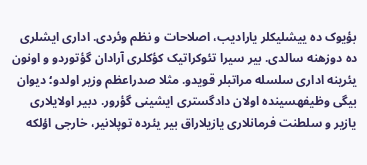بؤیوک ده ییشلیکلر یارادیب، اصلاحات و نظم وئردی. اداری ایشلری ده دوزهنه سالدی. بیر سیرا تئوکراتیک کؤکلری آرادان گؤتوردو و اونون یئرینه اداری سلسله مراتبلر قویدو. مثلا صدراعظم وزیر اولدو؛ دیوان بیگی وظیفهسینده اولان دادگستری ایشینی گؤرور. دبیر اولایلاری یازیر و سلطنت فرمانلاری یازیلاراق بیر یئرده توپلانیر، خارجی اؤلکه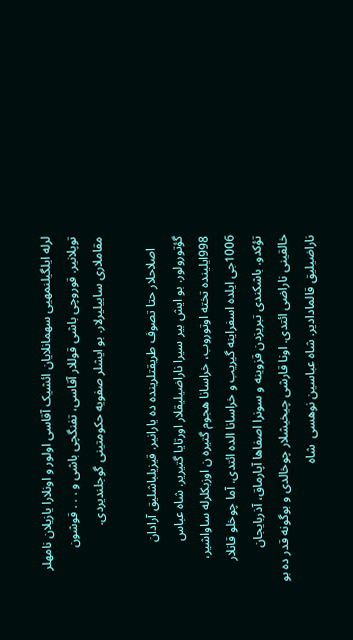لرله ایلگیلنمهیی سهمانلایان ائشیک آقاسی اولور و اونلارا یازیلان نامهلر توپلانیر. قوروچی باشی قوللار آقاسی، تفنگچی باشی و . . . قوشون مقاملاری ساییلیرلار. بو ایشلر صفویه حکومتینی گوجلندیردی.

    اصلاحلار حتا تصوف طریقتلرینده ده یارانیر. قیزیلباشلیق آرادان گؤتورولور. بو ایش بیر سیرا ناراضیلیقلار اورتایا گتیریر. شاه عباس 998ایلینده تخته اوتوروب، خراسانا هجوم گتیره ن اوزبکلرله ساواشیر، 1006جی ایلده اسفراینه گیریب و خراسانا الده ائتدی. آما چوخلو قانلار تؤکدو. باشکندی تبریزدن قزوینه و سونرا اصفاها آپارماق، آذربایجان خالقینی ناراضی ائتدی. اونا قارشی چیخیشلار چوخالدی و بوگونه قدر ده بو ناراضیلیق قالمادادیر. شاه عباسین نوهسی  شاه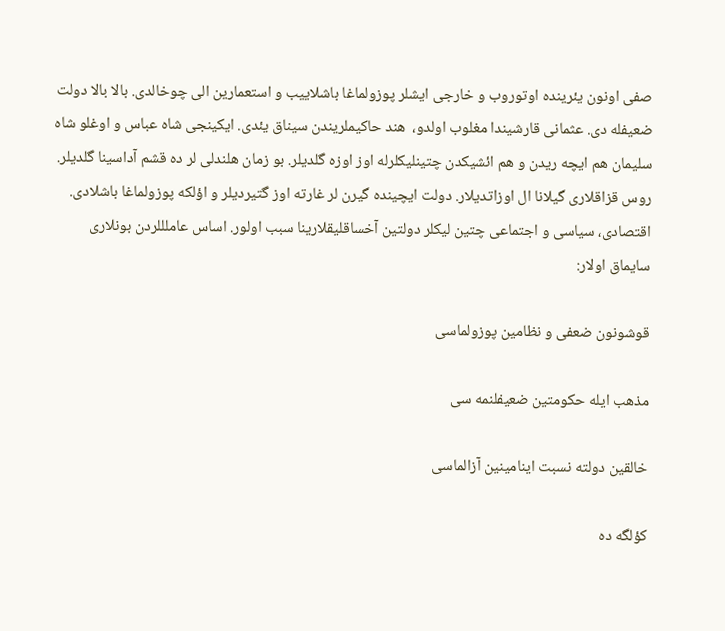صفی اونون یئرینده اوتوروب و خارجی ایشلر پوزولماغا باشلاییب و استعمارین الی چوخالدی. بالا بالا دولت ضعیفله دی. عثمانی قارشیندا مغلوب اولدو،  هند حاکیملریندن سیناق یئدی. ایکینجی شاه عباس و اوغلو شاه سلیمان هم ایچه ریدن و هم ائشیکدن چتینلیکلرله اوز اوزه گلدیلر. بو زمان هلندلی لر ده قشم آداسینا گلدیلر. روس قزاقلاری گیلانا ال اوزاتدیلار. دولت ایچینده گیرن لر غارته اوز گتیردیلر و اؤلکه پوزولماغا باشلادی. اقتصادی، سیاسی و اجتماعی چتین لیکلر دولتین آخساقلیقلارینا سبب اولور. اساس عاملللردن بونلاری سایماق اولار:

قوشونون ضعفی و نظامین پوزولماسی

مذهب ایله حکومتین ضعیفلنمه سی

خالقین دولته نسبت اینامینین آزالماسی

کؤلگه ده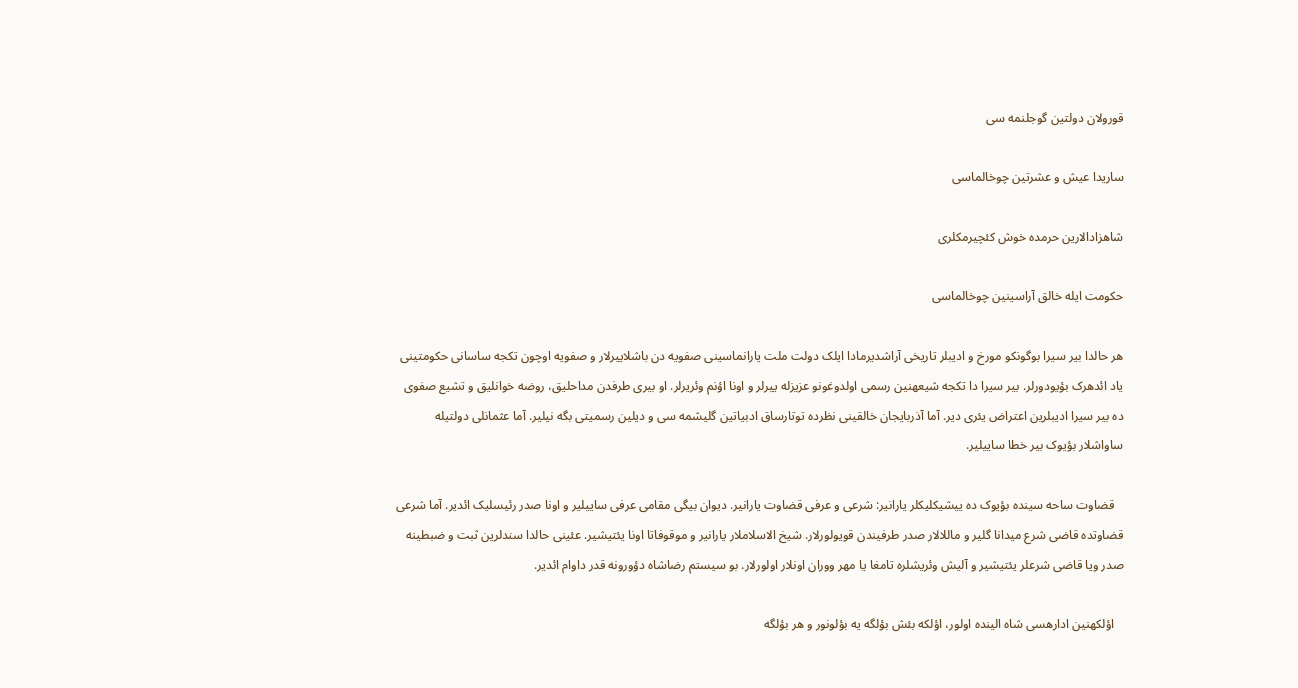قورولان دولتین گوجلنمه سی

ساریدا عیش و عشرتین چوخالماسی

شاهزادالارین حرمده خوش کئچیرمکلری

حکومت ایله خالق آراسینین چوخالماسی

هر حالدا بیر سیرا بوگونکو مورخ و ادیبلر تاریخی آراشدیرمادا ایلک دولت ملت یارانماسینی صفویه دن باشلاییرلار و صفویه اوچون تکجه ساسانی حکومتینی یاد ائدهرک بؤیودورلر. بیر سیرا دا تکجه شیعهنین رسمی اولدوغونو عزیزله ییرلر و اونا اؤنم وئریرلر. او بیری طرفدن مداحلیق، روضه خوانلیق و تشیع صفوی ده بیر سیرا ادیبلرین اعتراض یئری دیر. آما آذربایجان خالقینی نظرده توتارساق ادبیاتین گلیشمه سی و دیلین رسمیتی بگه نیلیر. آما عثمانلی دولتیله ساواشلار بؤیوک بیر خطا ساییلیر.

   قضاوت ساحه سینده بؤیوک ده ییشیکلیکلر یارانیر: شرعی و عرفی قضاوت یارانیر. دیوان بیگی مقامی عرفی ساییلیر و اونا صدر رئیسلیک ائدیر. آما شرعی قضاوتده قاضی شرع میدانا گلیر و ماللالار صدر طرفیندن قویولورلار. شیخ الاسلاملار یارانیر و موقوفاتا اونا یئتیشیر. عئینی حالدا سندلرین ثبت و ضبطینه صدر ویا قاضی شرعلر یئتیشیر و آلیش وئریشلره تامغا یا مهر ووران اونلار اولورلار. بو سیستم رضاشاه دؤورونه قدر داوام ائدیر.

   اؤلکهنین ادارهسی شاه الینده اولور، اؤلکه بئش بؤلگه یه بؤلونور و هر بؤلگه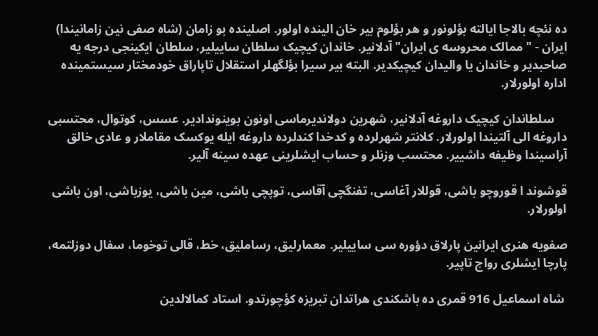ده نئچه بالاجا ایالته بؤلونور و هر بؤلوم بیر خان الینده اولور. اصلینده بو زامان (شاه صفی نین زامانیندا) ایران - "ممالک محروسه ی ایران" آدلانیر. خاندان کیچیک سلطان ساییلیر، سلطان ایکینجی درجه یه صاحبدیر و خاندان یا والیدان کیچیکدیر. البته بیر سیرا بؤلگهلر استقلال تاپاراق خودمختار سیستمینده اداره اولورلار.

    سلطاندان کیچیک داروغه آدلانیر، شهرین دولاندیرماسی اونون بوینوندادیر. عسس، کوتوال، محتسبی داروغه الی آلتیندا اولورلار. کلانتر شهرلرده و کدخدا کندلرده داروغه ایله یوکسک مقاملار و عادی خالق آراسیندا وظیفه داشییر. محتسب وزنلر و حساب ایشلرینی عهده سینه آلیر.

قوشوند ا قوروچو باشی، قوللار آغاسی، تفنگچی آقاسی، توپچی باشی، مین باشی، یوزباشی، اون باشی اولورلار.

صفویه هنری ایرانین پارلاق دؤوره سی ساییلیر. معمارلیق، رساملیق، خط، قالی توخوما، سفال دوزلتمه، پارچا ایشلری رواج تاپیر.

 شاه اسماعیل 916 قمری ده باشکندی هراتدان تبریزه کؤچورتدو. استاد کمالالدین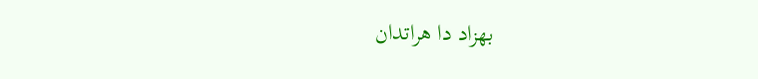بهزاد دا هراتدان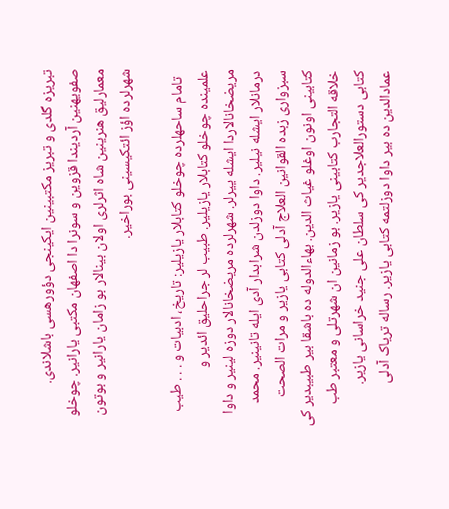تبریزه گلدی و تبریز مکتبینین ایکینجی دؤورهسی باشلاندی. صفویهنین آردیندا قزوین و سونرا دا اصفهان مکتبی یارانیر. چوخلو معمارلیق هنرینین شاه اثرلری اولان بینالار بو زامان یارانیر و بوتون شهرلرده اؤز ائتکیسینی بوراخیر.

  تامام ساحهلرده چوخلو کتابلار یازیلیر: تاریخ، ادبیات و . . . طیب علمینده چوخلو کتابلار یازیلیر. طبیب لر جراحلیق ائدیر و مریضخانالاردا ایشله ییرلر. شهرلرده مریضخانالار دوزه لینیر و داوا درمانلار ایشله نیلیر. داوا دوزلدن شرابدار آدی ایله تانینیر. محمد سبزواری زبده القوانین العلاج آدلی کتابی یازیر و مرات الصحت کتابینی اونون اوغلو غیاث الدین. بهاءالدوله ده باشقا بیر طبیبدیر کی خلاقه التجارب کتابینی یازیر. بو زمانین ان شهرتلی و معتبر طب کتابی دستورالعلاجدیر کی سلطان علی جنید خراسانی یازیر. عمادالدین ده بیر داوا دوزلتمه کتابی یازیر. رساله تریاک آدلی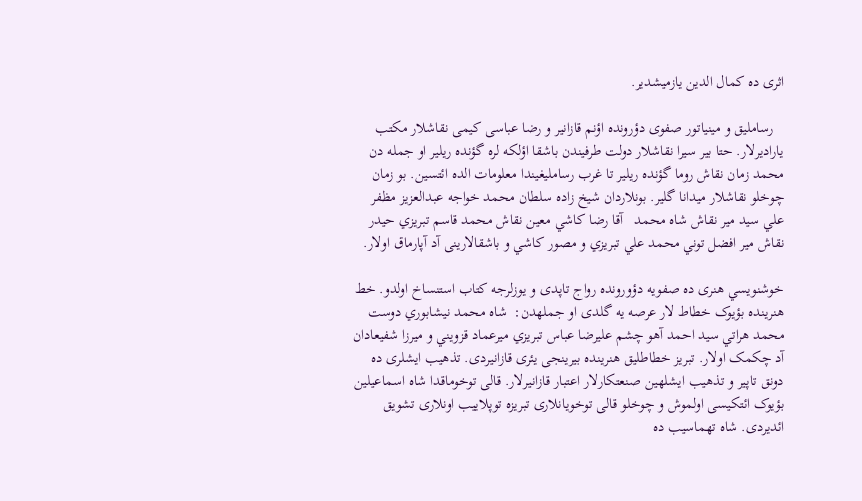اثری ده کمال الدین یازمیشدیر.

   رساملیق و مینیاتور صفوی دؤرونده اؤنم قازانیر و رضا عباسی کیمی نقاشلار مکتب یارادیرلار. حتا بیر سیرا نقاشلار دولت طرفیندن باشقا اؤلکه لره گؤنده ریلیر او جمله دن محمد زمان نقاش روما گؤنده ریلیر تا غرب رساملیغیندا معلومات الده ائتسین. بو زمان چوخلو نقاشلار میدانا گلیر. بونلاردان شيخ زاده سلطان محمد خواجه عبدالعزيز مظفر علي سيد مير نقاش شاه محمد   آقا رضا کاشي معين نقاش محمد قاسم تبريزي حيدر نقاش مير افضل توني محمد علي تبريزي و مصور کاشي و باشقالارینی آد آپارماق اولار.

خوشنويسي هنری ده صفویه دؤورونده رواج تاپدی و یوزلرجه کتاب استنساخ اولدو. خط هنرینده بؤیوک خطاط لار عرصه یه گلدی او جملهدن:  شاه محمد نيشابوري دوست محمد هراتي سيد احمد آهو چشم عليرضا عباس تبريزي ميرعماد قزويني و ميرزا شفيعادان آد چکمک اولار. تبریز خطاطلیق هنرینده بیرینجی یئری قازانیردی. تذهیب ایشلری ده دونق تاپیر و تذهیب ایشلهین صنعتکارلار اعتبار قازانیرلار. قالی توخوماقدا شاه اسماعیلین بؤیوک ائتکیسی اولموش و چوخلو قالی توخویانلاری تبریزه توپلاییب اونلاری تشویق ائدیردی. شاه تهماسیب ده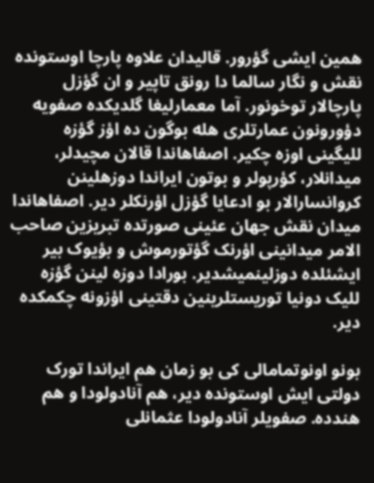همین ایشی گؤرور. قالیدان علاوه پارچا اوستونده نقش و نگار سالما دا رونق تاپیر و ان گؤزل پارچالار توخونور. آما معمارلیغا گلدیکده صفویه دؤورونون عمارتلری هله بوگون ده اؤز گؤزه للیگینی اوزه چکیر. اصفاهاندا قالان مچیدلر، میدانلار، کؤرپولر و بوتون ایراندا دوزهلینن کروانسارالار بو ادعایا گؤزل اؤرنکلر دیر. اصفاهاندا میدان نقش جهان عئینی صورتده تبریزین صاحب الامر میدانینی اؤرنک گؤتورموش و بؤیوک بیر ایشئلده دوزلینمیشدیر. بورادا دوزه لینن گؤزه للیک دونیا توریستلرینین دقتینی اؤزونه چکمکده دیر.

بونو اونوتمامالی کی بو زمان هم ایراندا تورک دولتی ایش اوستونده دیر، هم آنادولودا و هم هندده. صفویلر آنادولودا عثمانلی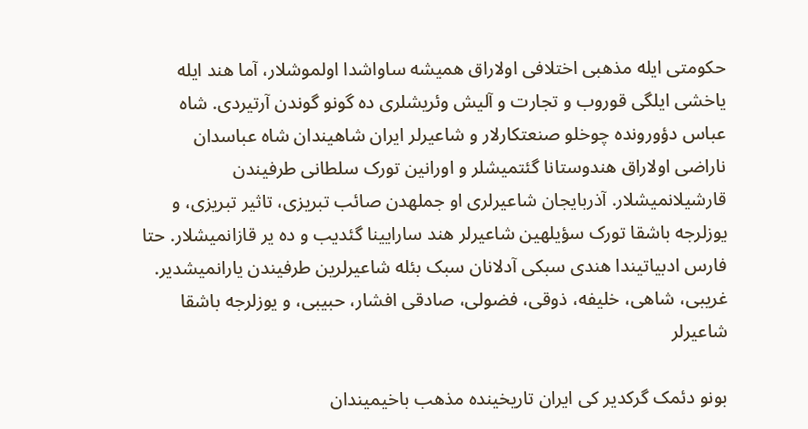حکومتی ایله مذهبی اختلافی اولاراق همیشه ساواشدا اولموشلار، آما هند ایله یاخشی ایلگی قوروب و تجارت و آلیش وئریشلری ده گونو گوندن آرتیردی. شاه عباس دؤورونده چوخلو صنعتکارلار و شاعیرلر ایران شاهیندان شاه عباسدان ناراضی اولاراق هندوستانا گئتمیشلر و اورانین تورک سلطانی طرفیندن قارشیلانمیشلار. آذربایجان شاعیرلری او جملهدن صائب تبریزی، تاثیر تبریزی، و یوزلرجه باشقا تورک سؤیلهین شاعیرلر هند سارایینا گئدیب و ده یر قازانمیشلار. حتا فارس ادبیاتیندا هندی سبکی آدلانان سبک بئله شاعیرلرین طرفیندن یارانمیشدیر. غریبی، شاهی، خلیفه، ذوقی، فضولی، صادقی افشار، حبیبی، و یوزلرجه باشقا شاعیرلر

بونو دئمک گرکدیر کی ایران تاریخینده مذهب باخیمیندان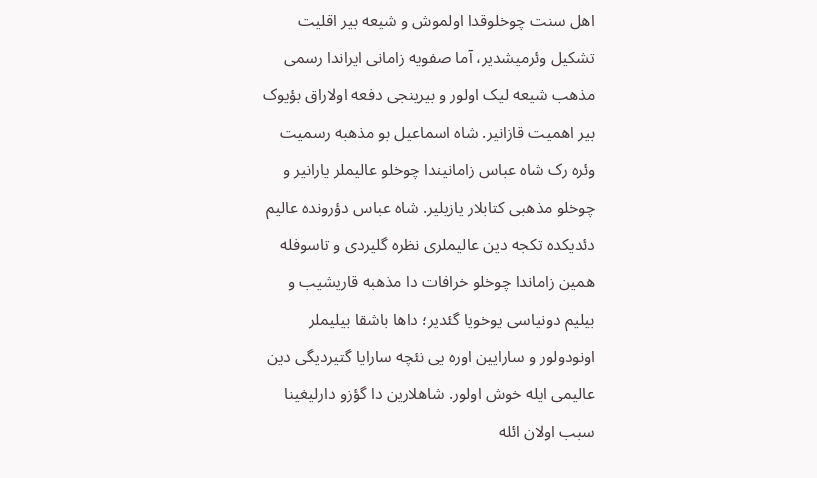اهل سنت چوخلوقدا اولموش و شیعه بیر اقلیت تشکیل وئرمیشدیر، آما صفویه زامانی ایراندا رسمی مذهب شیعه لیک اولور و بیرینجی دفعه اولاراق بؤیوک بیر اهمیت قازانیر. شاه اسماعیل بو مذهبه رسمیت وئره رک شاه عباس زامانیندا چوخلو عالیملر یارانیر و چوخلو مذهبی کتابلار یازیلیر. شاه عباس دؤرونده عالیم دئدیکده تکجه دین عالیملری نظره گلیردی و تاسوفله همین زاماندا چوخلو خرافات دا مذهبه قاریشیب و بیلیم دونیاسی یوخویا گئدیر؛ داها باشقا بیلیملر اونودولور و سارایین اوره یی نئچه سارایا گتیردیگی دین عالیمی ایله خوش اولور. شاهلارین دا گؤزو دارلیغینا سبب اولان ائله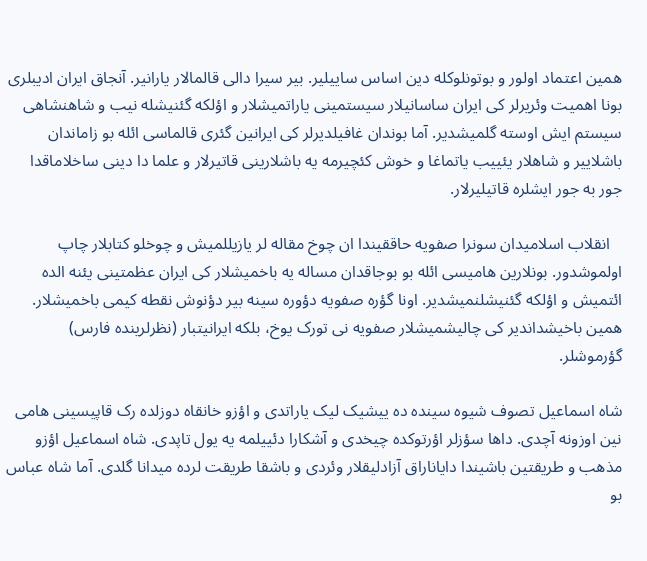همین اعتماد اولور و بوتونلوکله دین اساس ساییلیر. بیر سیرا دالی قالمالار یارانیر. آنجاق ایران ادیبلری بونا اهمیت وئریرلر کی ایران ساسانیلار سیستمینی یاراتمیشلار و اؤلکه گئنیشله نیب و شاهنشاهی سیستم ایش اوسته گلمیشدیر. آما بوندان غافیلدیرلر کی ایرانین گئری قالماسی ائله بو زاماندان باشلاییر و شاهلار یئییب یاتماغا و خوش کئچیرمه یه باشلارینی قاتیرلار و علما دا دینی ساخلاماقدا جور به جور ایشلره قاتیلیرلار.

   انقلاب اسلامیدان سونرا صفویه حاققیندا ان چوخ مقاله لر یازیللمیش و چوخلو کتابلار چاپ اولموشدور. بونلارین هامیسی ائله بو بوجاقدان مساله یه باخمیشلار کی ایران عظمتینی یئنه الده ائتمیش و اؤلکه گئنیشلنمیشدیر. اونا گؤره صفویه دؤوره سینه بیر دؤنوش نقطه کیمی باخمیشلار. همین باخیشداندیر کی چالیشمیشلار صفویه نی تورک یوخ، بلکه ایرانیتبار (نظرلرینده فارس) گؤرموشلر.

شاه اسماعیل تصوف شیوه سینده ده ییشیک لیک یاراتدی و اؤزو خانقاه دوزلده رک قاپیسینی هامی نین اوزونه آچدی. داها سؤزلر اؤرتوکده چیخدی و آشکارا دئییلمه یه یول تاپدی. شاه اسماعیل اؤزو مذهب و طریقتین باشیندا دایاناراق آزادلیقلار وئردی و باشقا طریقت لرده میدانا گلدی. آما شاه عباس بو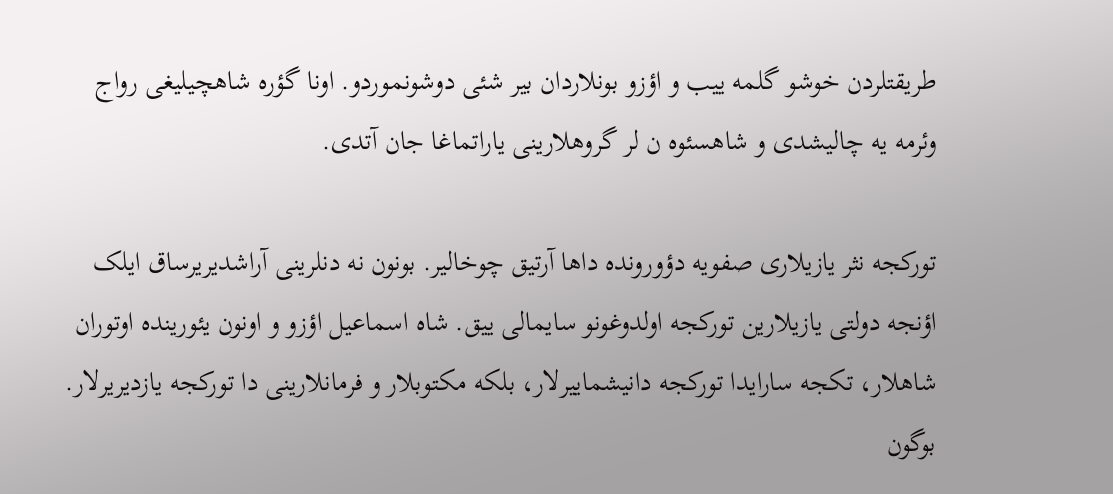طریقتلردن خوشو گلمه ییب و اؤزو بونلاردان بیر شئی دوشونموردو. اونا گؤره شاهچیلیغی رواج وئرمه یه چالیشدی و شاهسئوه ن لر گروهلارینی یاراتماغا جان آتدی.

تورکجه نثر یازیلاری صفویه دؤورونده داها آرتیق چوخالیر. بونون نه دنلرینی آراشدیریرساق ایلک اؤنجه دولتی یازیلارین تورکجه اولدوغونو سایمالی ییق. شاه اسماعیل اؤزو و اونون یئورینده اوتوران شاهلار، تکجه سارایدا تورکجه دانیشماییرلار، بلکه مکتوبلار و فرمانلارینی دا تورکجه یازدیریرلار. بوگون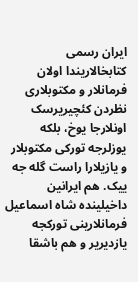ایران رسمی کتابخالاریندا اولان فرمانلار و مکتوبلاری نظردن کئچیریرسک اونلارجا یوخ، بلکه یوزلرجه تورکی مکتوبلار و یازیلارا راست گله جه ییک. هم ایرانین داخیلینده شاه اسماعیل فرمانلارینی تورکجه یازدیریر و هم باشقا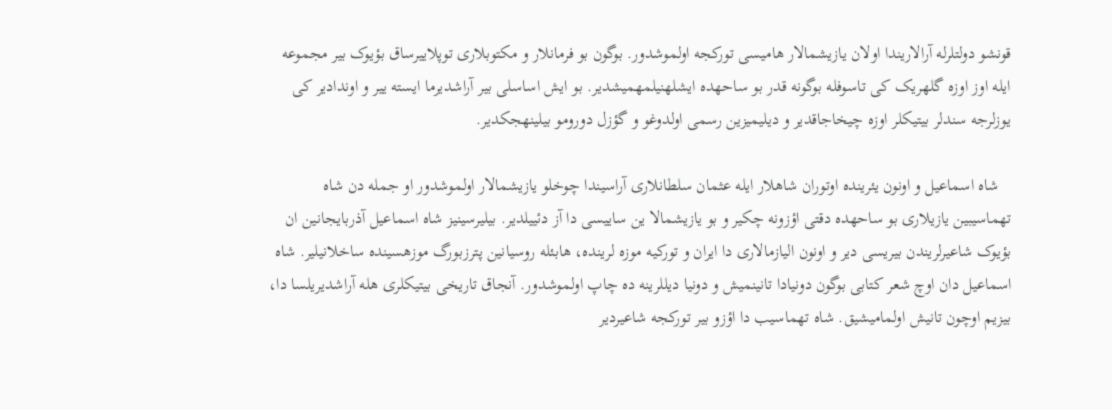قونشو دولتلرله آرالاریندا اولان یازیشمالار هامیسی تورکجه اولموشدور. بوگون بو فرمانلار و مکتوبلاری توپلاییرساق بؤیوک بیر مجموعه ایله اوز اوزه گلهریک کی تاسوفله بوگونه قدر بو ساحهده ایشلهنیلمهمیشدیر. بو ایش اساسلی بیر آراشدیرما ایسته ییر و اوندادیر کی یوزلرجه سندلر بیتیکلر اوزه چیخاجاقدیر و دیلیمیزین رسمی اولدوغو و گؤزل دورومو بیلینهجکدیر.

   شاه اسماعیل و اونون یئرینده اوتوران شاهلار ایله عثمان سلطانلاری آراسیندا چوخلو یازیشمالار اولموشدور او جمله دن شاه تهماسیبین یازیلاری بو ساحهده دقتی اؤزونه چکیر و بو یازیشمالا ین ساییسی دا آز دئییلدیر. بیلیرسینیز شاه اسماعیل آذربایجانین ان بؤیوک شاعیرلریندن بیریسی دیر و اونون الیازمالاری دا ایران و تورکیه موزه لرینده، هابئله روسیانین پترزبورگ موزهسینده ساخلانیلیر. شاه اسماعیل دان اوچ شعر کتابی بوگون دونیادا تانینمیش و دونیا دیللرینه ده چاپ اولموشدور. آنجاق تاریخی بیتیکلری هله آراشدیریلسا دا، بیزیم اوچون تانیش اولمامیشیق. شاه تهماسیب دا اؤزو بیر تورکجه شاعیردیر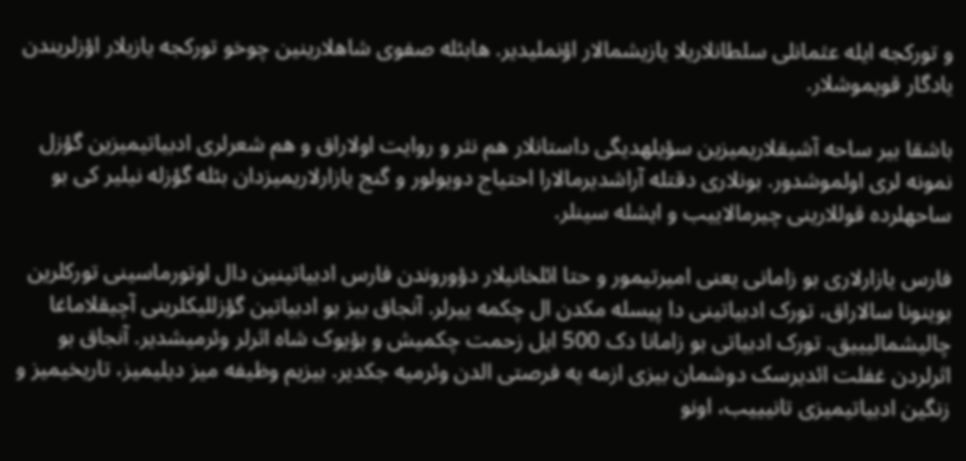و تورکجه ایله عثمانلی سلطانلاریلا یازیشمالار اؤنملیدیر. هابئله صفوی شاهلارینین چوخو تورکجه یازیلار اؤزلریندن یادگار قویموشلار.

باشقا بیر ساحه آشیقلاریمیزین سؤیلهدیگی داستانلار هم نثر و روایت اولاراق و هم شعرلری ادبیاتیمیزین گؤزل نمونه لری اولموشدور. بونلاری دقتله آراشدیرمالارا احتیاج دویولور و گنج یازارلاریمیزدان بئله گؤزله نیلیر کی بو ساحهلرده قوللارینی چیرمالاییب و ایشله سینلر.

فارس یازارلاری بو زامانی یعنی امیرتیمور و حتا ائلخانیلار دؤوروندن فارس ادبیاتینین دال اوتورماسینی تورکلرین بوینونا سالاراق، تورک ادبیاتینی دا پیسله مکدن ال چکمه ییرلر. آنجاق بیز بو ادبیاتین گؤزللیکلرینی آچیقلاماغا چالیشمالیییق. تورک ادبیاتی بو زامانا دک 500 ایل زحمت چکمیش و بؤیوک شاه اثرلر وئرمیشدیر. آنجاق بو اثرلردن غفلت ائدیرسک دوشمان بیزی ازمه یه فرصتی الدن وئرمیه جکدیر. بیزیم وظیفه میز دیلیمیز، تاریخیمیز و زنگین ادبیاتیمیزی تانیییب، اونو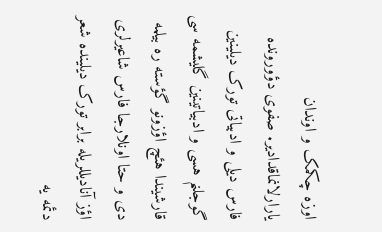اوزه چکمک و اوندان یارارلانماقدادیر. صفوی دؤورونده فارس دیلی و ادبیاتی تورک دیلینین گوجلنم هسی و ادبیاتینین گلیشمه سی قارشیندا هئچ اؤزونو گؤسته ره بیلمه دی و حتا اونلارجا فارس شاعیرلری اؤز آنادیللریله برابر تورک دیلینده شعر دئمه یه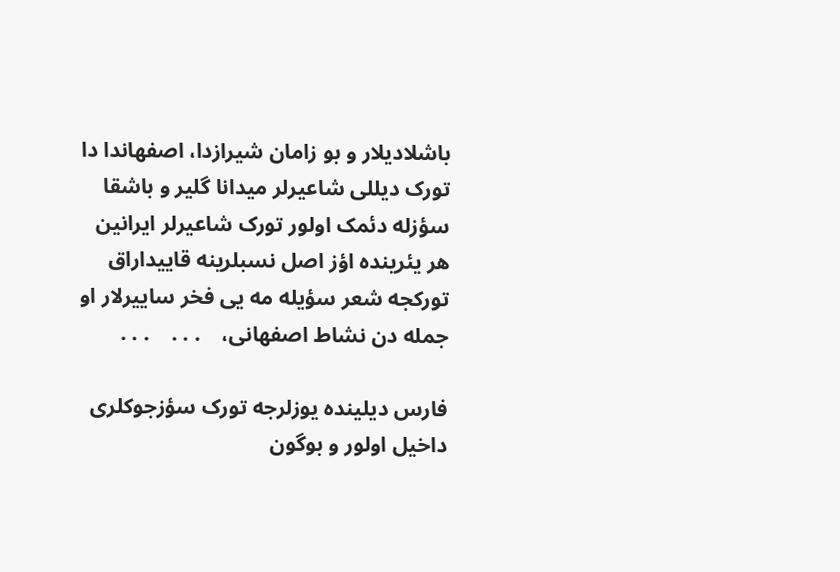باشلادیلار و بو زامان شیرازدا، اصفهاندا دا تورک دیللی شاعیرلر میدانا گلیر و باشقا سؤزله دئمک اولور تورک شاعیرلر ایرانین هر یئرینده اؤز اصل نسبلرینه قاییداراق تورکجه شعر سؤیله مه یی فخر ساییرلار او جمله دن نشاط اصفهانی،    . . .    . . .

فارس دیلینده یوزلرجه تورک سؤزجوکلری داخیل اولور و بوگون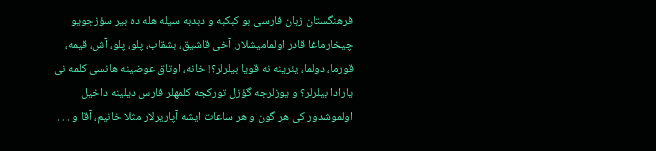فرهنگستان زبان فارسی بو کبکبه و دبدبه سیله هله ده بیر سؤزجویو چیخارماغا قادر اولمامیشلار. آخی قاشیق، بشقاب، پلو، پلو، آش، قیمه، قورما، دولما، یئرینه نه قویا بیلرلر؟! خانه، اوتاق عوضینه هانسی کلمه نی یارادا بیلرلر؟ و یوزلرجه گؤزل تورکجه کلمهلر فارس دیلینه داخیل اولموشدور کی هر گون و هر ساعات ایشه آپاریرلار مثلا خانیم، آقا و . . .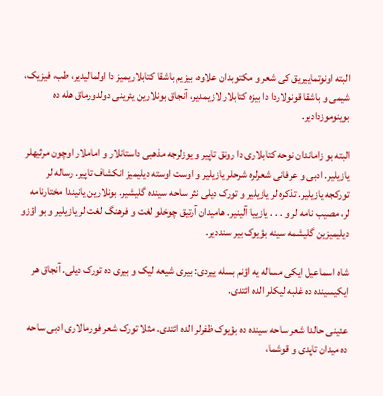البته اونوتماییریق کی شعر و مکتوبدان علاوه، بیزیم باشقا کتابلاریمیز دا اولمالیدیر، طب، فیزیک، شیمی و باشقا قونولاردا دا بیزه کتابلار لازیمدیر، آنجاق بونلارین یئرینی دولدورماق هله ده بوینوموزدادیر.

البته بو زاماندان نوحه کتابلاری دا رونق تاپیر و یوزلرجه مذهبی داستانلار و اماملار اوچون مرثیهلر یازیلیر. ادبی و عرفانی شعرلره شرحلر یازیلیر و اوست اوسته دیلیمیز انکشاف تاپیر. رساله لر تورکجه یازیلیر. تذکره لر یازیلیر و تورک دیلی نثر ساحه سینده گلیشیر. بونلارین یانیندا مختارنامه لر، مصیب نامه لر و . . . یازییا آلینیر. هامیدان آرتیق چوخلو لغت و فرهنگ لغت لر یازیلیر و بو اؤزو دیلیمیزین گلیشمه سینه بؤیوک بیر سنددیر.

شاه اسماعیل ایکی مساله یه اؤنم بسله ییردی: بیری شیعه لیک و بیری ده تورک دیلی. آنجاق هر ایکیسینده ده غلبه لیکلر الده ائتدی.

عئینی حالدا شعر ساحه سینده ده بؤیوک ظفرلر الده ائتدی. مثلا تورک شعر فورمالاری ادبی ساحه ده میدان تاپدی و قوشما،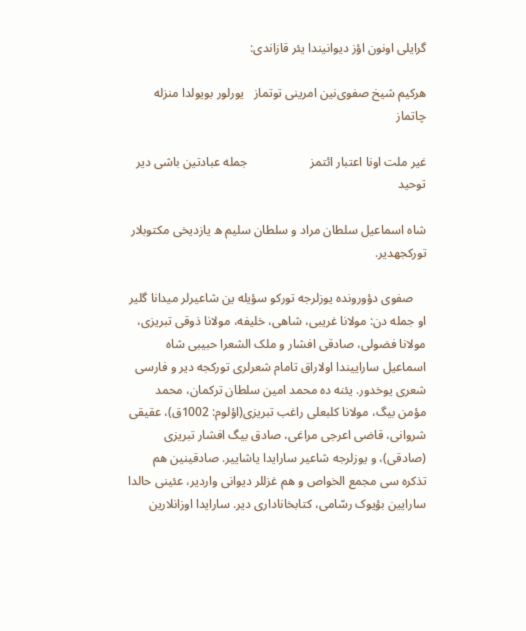گرایلی اونون اؤز دیوانیندا یئر قازاندی:

هرکیم شیخ صفوی‌نین امرینی توتماز   یورلور بویولدا منزله چاتماز

غیر ملت اونا اعتبار ائتمز                    جمله عبادتین باشی دیر توحید

شاه اسماعیل سلطان مراد و سلطان سلیم ه یازدیخی مکتوبلار تورکجهدیر.

    صفوی دؤورونده یوزلرجه تورکو سؤیله ین شاعیرلر میدانا گلیر او جمله دن: مولانا غریبی، شاهی، خلیفه، مولانا ذوقی تبریزی، مولانا فضولی، صادقی افشار و ملک الشعرا حبیبی شاه اسماعیل ساراییندا اولاراق تامام شعرلری تورکجه دیر و فارسی شعری یوخدور. یئنه ده محمد امین سلطان ترکمان، محمد مؤمن بیگ، مولانا کلبعلی راغب تبریزی(اؤلوم: 1002ق)، عقیقی شروانی، قاضی اعرجی مراغی، صادق بیگ افشار تبریزی (صادقی)، و یوزلرجه شاعیر سارایدا یاشاییر. صادقینین هم تذکره سی مجمع الخواص و هم غزللر دیوانی واردیر، عئینی حالدا سارایین بؤیوک رسّامی، کتابخاناداری دیر. سارایدا اوزانلارین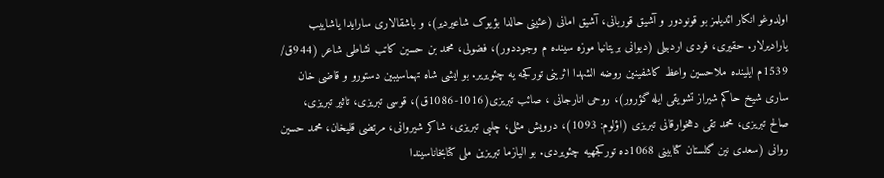اولدوغو انکار ائدیلمز بو قونودور و آشیق قوربانی، آشیق امانی (عئینی حالدا بؤیوک شاعیردیر)، و باشقالاری سارایدا یاشاییب یارادیرلار. حقیری، فردی اردبیلی (دیوانی بریتانیا موزه سینده م وجوددور)، فضولی، محمد بن حسین کاتب نشاطی شاعر (944ق/ 1539م ایلینده ملاحسین واعظ کاشفینین روضه الشهدا اثرینی تورکجه یه چئویریر. بو ایشی شاه تهماسیبین دستورو و قاضی خان ساری شیخ حاکم شیراز تشویقی ایله گؤرور)، روحی انارجانی ، صائب تبریزی(1016-1086ق)، قوسی تبریزی، تاثیر تبریزی، صالح تبریزی، محمد تقی دهخوارقانی تبریزی (اؤلوم: 1093)، درویش مثلی، چلبی تبریزی، شاکر شیروانی، مرتضی قلیخان، محمد حسین روانی (سعدی نین گلستان کتابینی 1068ده تورکجهیه چئویردی. بو الیازما تبریزین ملی کتابخاناسیندا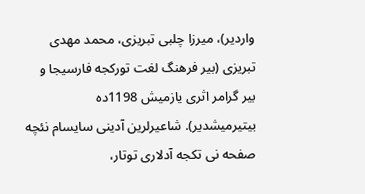واردیر)، میرزا چلبی تبریزی، محمد مهدی تبریزی (بیر فرهنگ لغت تورکجه فارسیجا و بیر گرامر اثری یازمیش 1198ده بیتیرمیشدیر). شاعیرلرین آدینی سایسام نئچه صفحه نی تکجه آدلاری توتار،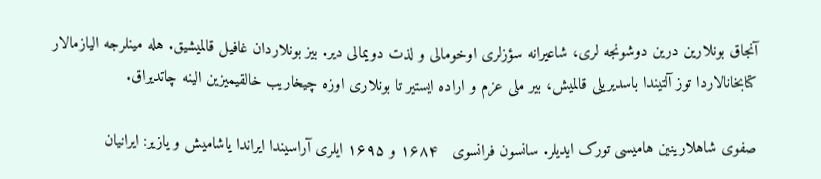آنجاق بونلارین درین دوشونجه لری، شاعیرانه سؤزلری اوخومالی و لذت دویمالی دیر. بیز بونلاردان غافیل قالمیشیق. هله مینلرجه الیازمالار کتابخانالاردا توز آلتیندا باسدیریلی قالمیش، بیر ملی عزم و اراده ایستیر تا بونلاری اوزه چیخاریب خالقیمیزین الینه چاتدیراق.

صفوی شاهلارینین هامیسی تورک ایدیلر. سانسون فرانسوی   ۱۶۸۴ و ۱۶۹۵ ایلری آراسیندا ایراندا یاشامیش و یازیر: ایرانیان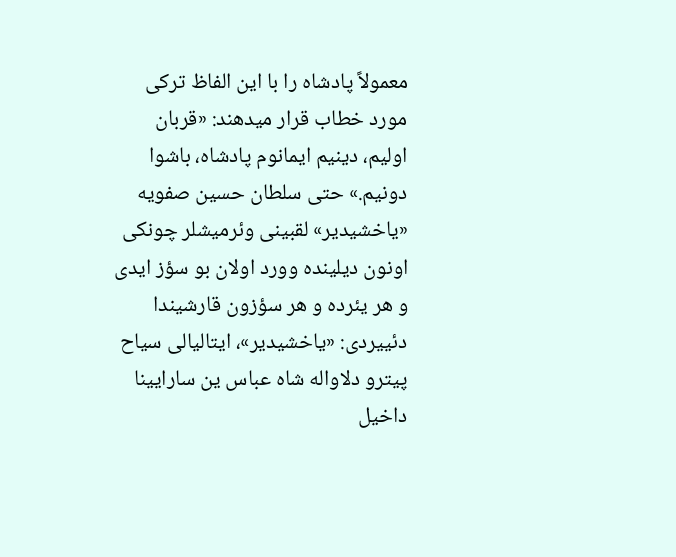معمولاً پادشاه را با این الفاظ ترکی مورد خطاب قرار میدهند: «قربان اولیم، دینیم ایمانوم پادشاه، باشوا دونیم.» حتی سلطان حسین صفویه «یاخشیدیر» لقبینی وئرمیشلر چونکی اونون دیلینده وورد اولان بو سؤز ایدی و هر یئرده و هر سؤزون قارشیندا دئییردی: «یاخشیدیر»، ایتالیالی سیاح پیترو دلاواله شاه عباس ین سارایینا داخیل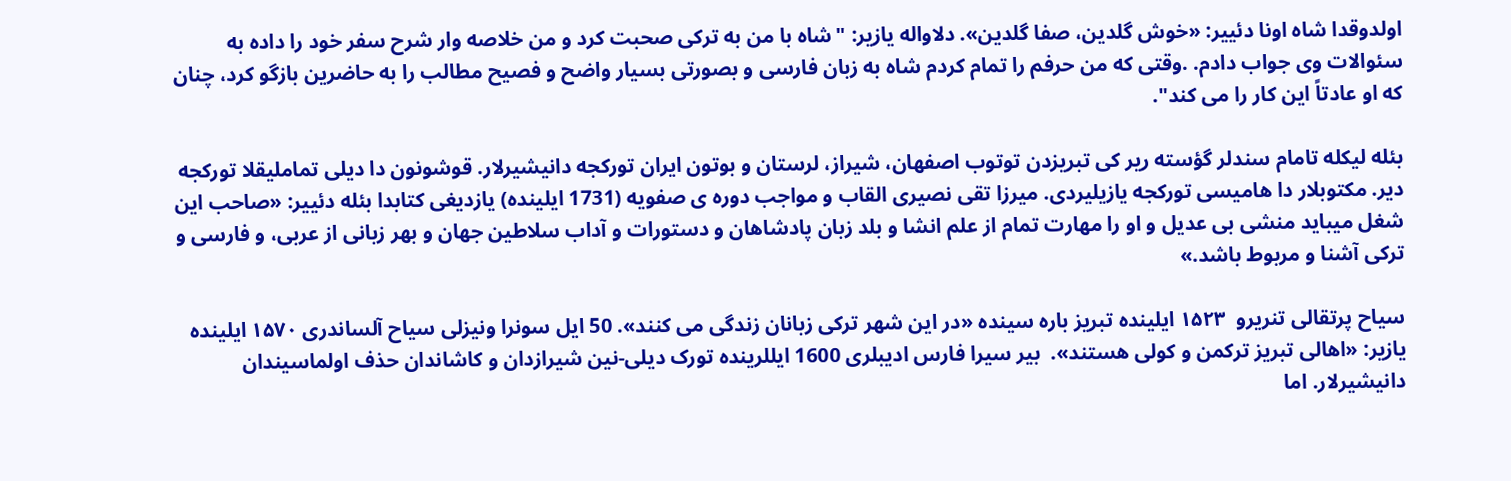اولدوقدا شاه اونا دئییر: «خوش گلدین، صفا گلدین». دلاواله یازیر: "شاه با من به ترکی صحبت کرد و من خلاصه وار شرح سفر خود را داده به سئوالات وی جواب دادم. .وقتی که من حرفم را تمام کردم شاه به زبان فارسی و بصورتی بسیار واضح و فصیح مطالب را به حاضرین بازگو کرد، چنان که او عادتاً این کار را می کند".

بئله لیکله تامام سندلر گؤسته ریر کی تبریزدن توتوب اصفهان، شیراز، لرستان و بوتون ایران تورکجه دانیشیرلار. قوشونون دا دیلی تماملیقلا تورکجه دیر. مکتوبلار دا هامیسی تورکجه یازیلیردی. میرزا تقی نصیری القاب و مواجب دوره ی صفویه (1731 ایلینده) یازدیغی کتابدا بئله دئییر: «صاحب این شغل میباید منشی بی عدیل و او را مهارت تمام از علم انشا و بلد زبان پادشاهان و دستورات و آداب سلاطین جهان و بهر زبانی از عربی، و فارسی و ترکی آشنا و مربوط باشد.»

سیاح پرتقالی تنریرو  ۱۵۲۳ ایلینده تبریز باره سینده «در این شهر ترکی زبانان زندگی می کنند». 50 ایل سونرا ونیزلی سیاح آلساندری ۱۵۷۰ ایلینده یازیر: «اهالی تبریز ترکمن و کولی هستند».  بیر سیرا فارس ادیبلری 1600 ایللرینده تورک دیلی-نین شیرازدان و کاشاندان حذف اولماسیندان دانیشیرلار. اما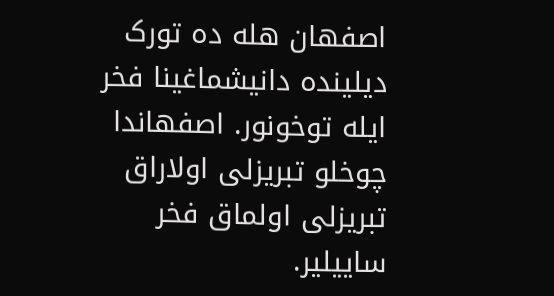اصفهان هله ده تورک دیلینده دانیشماغینا فخر ایله توخونور. اصفهاندا چوخلو تبریزلی اولاراق تبریزلی اولماق فخر ساییلیر.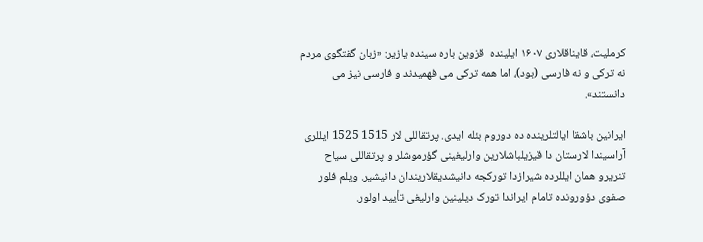کرملیت، قایناقلاری ۱۶۰۷ ایلینده  قزوین باره سینده یازیر: «زبان گفتگوی مردم نه ترکی و نه فارسی (بود)، اما همه ترکی می فهمیدند و فارسی نیز می دانستند».

ایرانین باشقا ایالتلرینده ده دوروم بئله ایدی. پرتقاللی لار 1515 1525 ایللری آراسیندا لارستان دا قیزیلباشلارین وارلیغینی گؤرموشلر و پرتقاللی سیاح تنریرو همان ایللرده شیرازدا تورکجه دانیشدیقلاریندان دانیشیر. ویلم فلور صفوی دؤورونده تامام ایراندا تورک دیلینین وارلیغی تأیید اولور.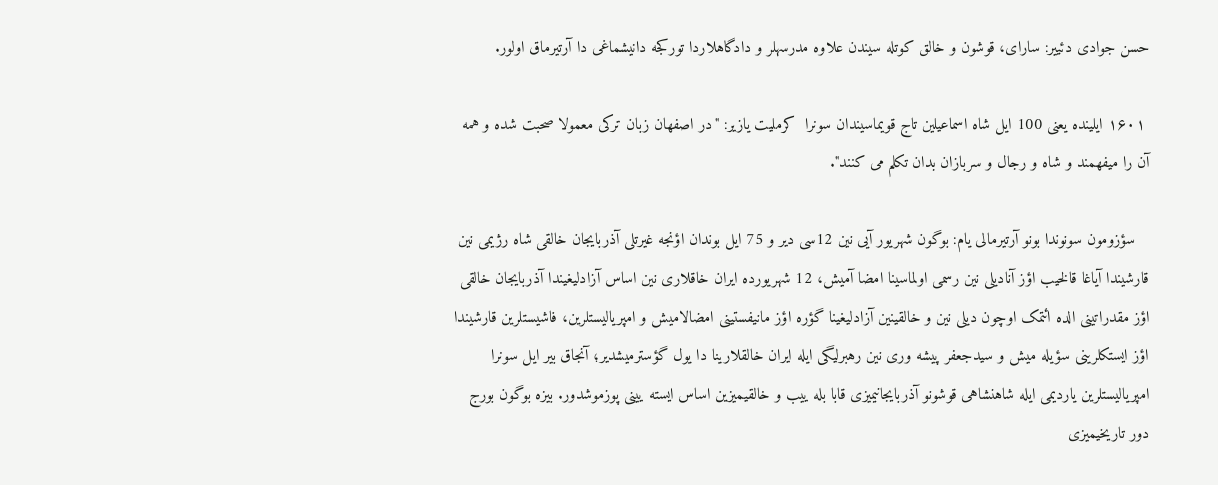حسن جوادی دئییر: سارای، قوشون و خالق کوتله سیندن علاوه مدرسهلر و دادگاهلاردا تورکجه دانیشماغی دا آرتیرماق اولور.

 ۱۶۰۱ ایلینده یعنی 100 ایل شاه اسماعیلین تاج قویماسیندان سونرا  کرملیت یازیر: "در اصفهان زبان ترکی معمولا صحبت شده و همه آن را میفهمند و شاه و رجال و سربازان بدان تکلم می کنند".

   سؤزومون سونوندا بونو آرتیرمالی یام: بوگون شهریور آیی نین 12سی دیر و 75 ایل بوندان اؤنجه غیرتلی آذربایجان خالقی شاه رژیمی نین قارشیندا آیاغا قالخیب اؤز آنادیلی نین رسمی اولماسینا امضا آمیش، 12 شهریورده ایران خاقلاری نین اساس آزادلیغیندا آذربایجان خالقی اؤز مقدراتینی الده ائتمک اوچون دیلی نین و خالقینین آزادلیغینا گؤره اؤز مانیفستینی امضالامیش و امپریالیستلرین، فاشیستلرین قارشیندا اؤز ایستکلرینی سؤیله میش و سیدجعفر پیشه وری نین رهبرلیگی ایله ایران خالقلارینا دا یول گؤسترمیشدیر؛ آنجاق بیر ایل سونرا امپریالیستلرین یاردیمی ایله شاهنشاهی قوشونو آذربایجانیمیزی قابا بله ییب و خالقیمیزین اساس ایسته یینی پوزموشدور. بیزه بوگون بورج دور تاریخیمیزی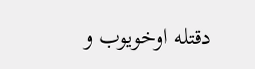دقتله اوخویوب و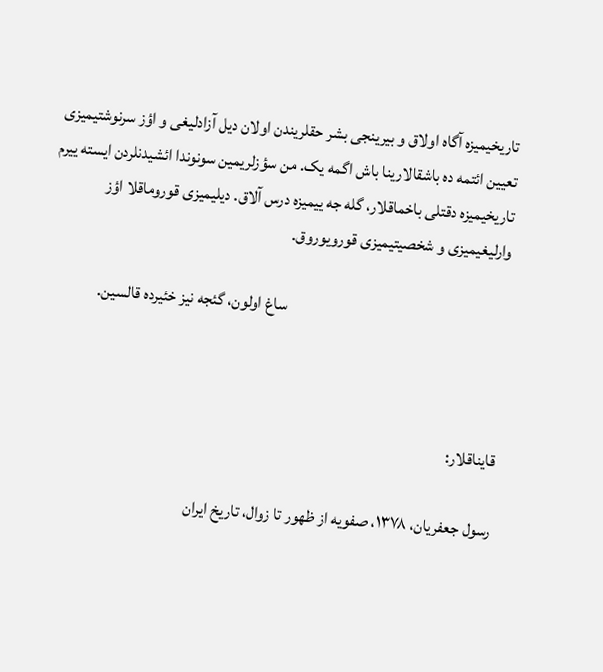تاریخیمیزه آگاه اولاق و بیرینجی بشر حقلریندن اولان دیل آزادلیغی و اؤز سرنوشتیمیزی تعیین ائتمه ده باشقالارینا باش اگمه یک. من سؤزلریمین سونوندا ائشیدنلردن ایسته ییرم تاریخیمیزه دقتلی باخماقلار، گله جه ییمیزه درس آلاق. دیلیمیزی قوروماقلا اؤز وارلیغیمیزی و شخصیتیمیزی قورویوروق.

                                                                  ساغ اولون، گئجه نیز خئیرده قالسین.



قایناقلار:

رسول جعفریان، ۱۳۷۸، صفویه از ظهور تا زوال، تاریخ ایران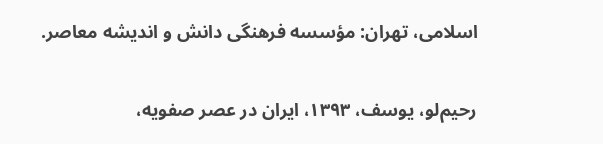اسلامی، تهران: مؤسسه فرهنگی دانش و اندیشه معاصر.

رحیم‌لو، یوسف، ۱۳۹۳، ایران در عصر صفویه،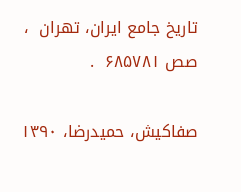تاریخ جامع ایران، تهران  ، صص ۶۸۵۷۸۱  .

صفاکیش، حمیدرضا، ۱۳۹۰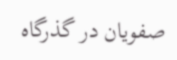صفویان در گذرگاه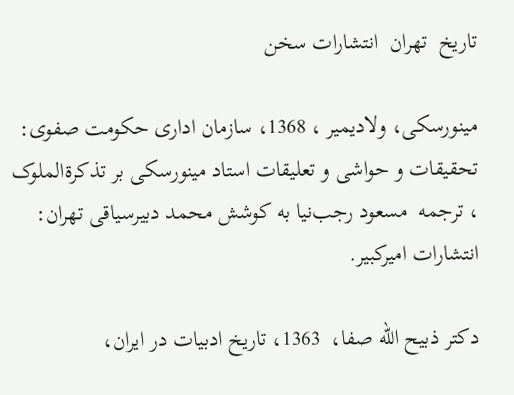تاریخ  تهران  انتشارات سخن

مینورسکی، ولادیمیر ، 1368، سازمان اداری حکومت صفوی: تحقیقات و حواشی و تعلیقات استاد مینورسکی بر تذکرةالملوک ، ترجمه  مسعود رجب‌نیا به کوشش محمد دبیرسیاقی تهران: انتشارات امیرکبیر.

دکتر ذبیح الله صفا،  1363، تاریخ ادبیات در ایران،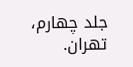جلد چهارم، تهران.